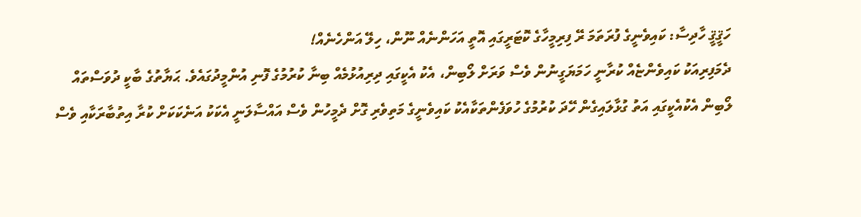ހަޤީޤީ ހާދިސާ: ކައިވެނީގެ ފުރަތަމަ ރޭ ފިރިމީހާގެ ކޮޓަރީގައި އޮތީ އަހަންނެއް ނޫން، ހިލޭ އަންހެނެއް!
ދެމަފިރިއަކު ކައިވެންޏެއް ކުރާނީ ހަމަޔަގީނުން ވެސް ވަރަށް ލޯބިން، އެކު އެކީގައި ދިރިއުޅުމެއް ބިނާ ކުރުމުގެ ފޮނި އުންމީދުގައެވެ. ޙަޔާތުގެ ބާކީ ދުވަސްތައް ލޯބިން އެކުއެކީގައި އަތު ގުޅާލައިގެން ހޭދަ ކުރުމުގެ ހުވަފެންތަކާއެކު ކައިވެނީގެ މަތިވެރި ގޮށް ދެމީހުން ވެސް އައްސާލަނީ އެކަކު އަނެކަކަށް ކުރާ އިތުބާރަކާއި ވެސް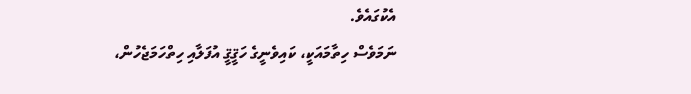އެކުގައެވެ.
ނަމަވެސް ހިތާމައަކީ، ކައިވެނީގެ ހަޤީޤީ އުފަލާއި ހިތްހަމަޖެހުން،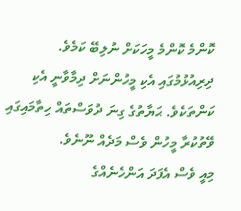ކޮންމެ ކޮންމެ މީހަކަށް ނުލިބޭ ކަމެވެ. ދިރިއުޅުމުގައި އެކި މީހުންނަށް ދިމާވާނީ އެކި ކަންތަކެވެ. ޙަޔާތުގެ ގިނަ ދުވަސްތައް ހިތާމައިގައި ވޭތުކުރާ މީހުން ވެސް މަދެއް ނޫނެވެ.
މިއީ ވެސް އެފަދަ އަންހެނެއްގެ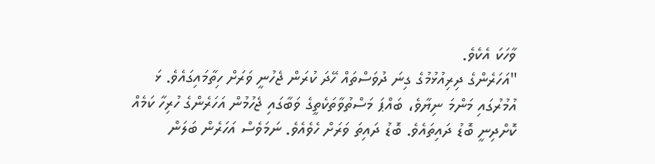ވާހަކަ އެކެވެ.
"އަހަރެންގެ ދިރިއުޅުމުގެ ގިނަ ދުވަސްތައް ހޭދަ ކުރަން ޖެހުނީ ވަރަށް ހިތާމައިގައެވެ. ޅަ އުމުރުގައި މަންމަ ނިޔާވެ، ބައްޕަ މަސްތުވާތަކެތީގެ ވަބާގައި ޖެހުމުން އަހަރެންގެ ހުރިހާ ކަމެއް ކޮށްދިނީ ބޮޑު ދައިތައެވެ. ބޮޑު ދައިތަ ވަރަށް ހެވެއެވެ. ނަމަވެސް އަހަރެން ބަލަން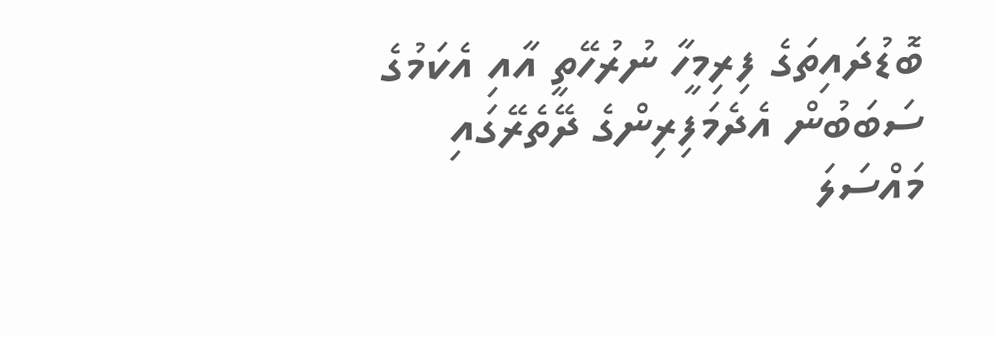ބޮޑުދައިތަގެ ފިރިމީހާ ނުރުހޭތީ އާއި އެކަމުގެ ސަބަބުން އެދެމަފިރިންގެ ދޭތެރޭގައި މައްސަލަ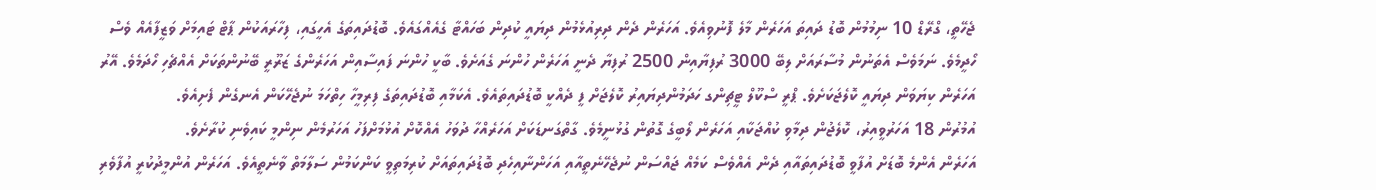ޖެހޭތީ، ގްރޭޑް 10 ނިމުމުން ބޮޑު ދައިތަ އަހަރެން މާލެ ފޮނުވިއެވެ. އަހަރެން ދެން ދިރިއުޅެމުން ދިޔައީ ކުދިން ބަހައްޓާ ގެއެއްގައެވެ. ބޮޑުދައިތަގެ އެހީގައި، ފިހާރައަކުން ޕާޓް ޓައިމަށް ވަޒީފާއެއް ވެސް ހޯދީމެވެ. ނަމަވެސް އެތަނުން މުސާރައަށް ލިބޭ 3000 ރުފިޔާއިން 2500 ރުފިޔާ ދެނީ އަހަރެން ހުންނަ ގެއަށެވެ. ބާކީ ހުންނަ ފައިސާއިން އަހަރެންގެ ޒަރޫރީ ބޭނުންތަކަށް އެއްޗެހި ހޯދަމެވެ. އޭރު
އަހަރެން ކިޔަވަން ދިޔައީ ކޮލެޖަކަށެވެ. ޕްރީ ސްކޫލް ޓީޗިންގ ހަދަމުންދިޔައިރު ކޮލެޖަށް ފީ ދެއްކީ ބޮޑުދައިތައެވެ. އެކަމާއި ބޮޑުދައިތަގެ ފިރިމީހާ ހިތްހަމަ ނުޖެހޭކަން އެނގެން ފެށިއެވެ.
އުމުރުން 18 އަހަރުވީއިރު، ކޮލެޖުން ދިމާވި ކުއްޖަކާއި އަހަރެން ލޯބީގެ ގޮތުން ގުޅުނީމެވެ. ގާތްގަނޑަކަށް އަހަރެއްހާ ދުވަހު އެއްކޮށް އުޅުމަށްފަހު އަހަރުމެން ނިންމީ ކައިވެނި ކުރާށެވެ.
އަހަރެން އެންމެ ބޮޑަށް އުފާވީ ބޮޑުދައިތައާއި ދެން އެއްވެސް ކަމެއް ޖައްސަން ނުޖެހޭނެތީއާއި އަހަންނާއިހެދި ބޮޑުދައިތައަށް ކުރިމަތިވީ ކަންކަމުން ސަލާމަތް ވާނެތީއެވެ. އަހަރެން އުންމީދުކުރީ އުފާވެރި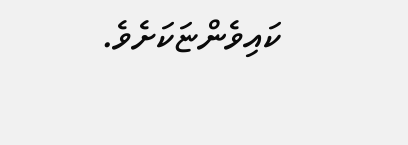ކައިވެންޏަކަށެވެ.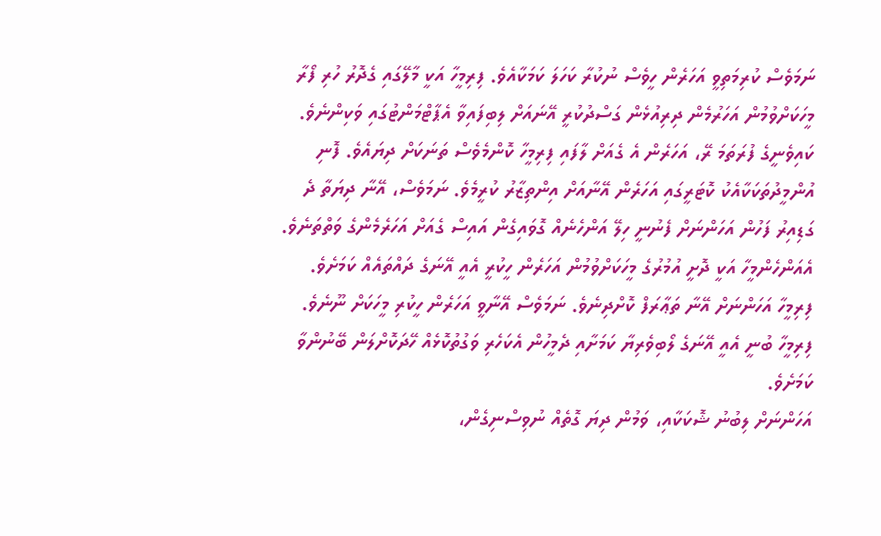ނަމަވެސް ކުރިމަތިވީ އަހަރެން ހީވެސް ނުކުރާ ކަހަލަ ކަމަކާއެވެ. ފިރިމީހާ އަކީ މާލޭގައި ގެދޮރު ހުރި ފޯރާ މީހަކަށްވުމުން އަހަރުމެން ދިރިއުޅެން ގަސްދުކުރީ އޭނައަށް ލިބިފައިވާ އެޕާޓްމަންޓުގައި ވަކިންނެވެ.
ކައިވެނީގެ ފުރަތަމަ ރޭ، އަހަރެން އެ ގެއަށް ލާފައި ފިރިމީހާ ކޮންމެވެސް ތަނަކަށް ދިޔައެވެ. ފޮނި އުންމީދުތަކަކާއެކު ކޮޓަރީގައި އަހަރެން އޭނާއަށް އިންތިޒާރު ކުރީމެވެ. ނަމަވެސް، އޭނާ ދިޔަތާ ދެ ގަޑިއިރު ފަހުން އަހަންނަށް ފެނުނީ ހިލޭ އަންހެނެއް ގޮވައިގެން އައިސް ގެއަށް އަހަރެމެންގެ ވަތްތަނެވެ. އެއަންހެންމީހާ އަކީ ދޮށީ އުމުރުގެ މީހަކަށްވުމުން އަހަރެން ހީކުރީ އެއީ އޭނަގެ ދައްތައެއް ކަމަށެވެ.
ފިރިމީހާ އަހަންނަށް އޭނާ ތަޢާރަފް ކޮށްދިނެވެ. ނަމަވެސް އޭނާވީ އަހަރެން ހީކުރި މީހަކަށް ނޫނެވެ. ފިރިމީހާ ބުނީ އެއީ އޭނަގެ ލޯބިވެރިޔާ ކަމަށާއި ދެމީހުން އެކަހެރި ވަގުތުކޮޅެއް ހޭދަކޮށްލަން ބޭނުންވާ ކަމަށެވެ.
އަހަންނަށް ލިބުނު ޝޮކަކާއި، ވަމުން ދިޔަ ގޮތެއް ނުވިސްނިގެން،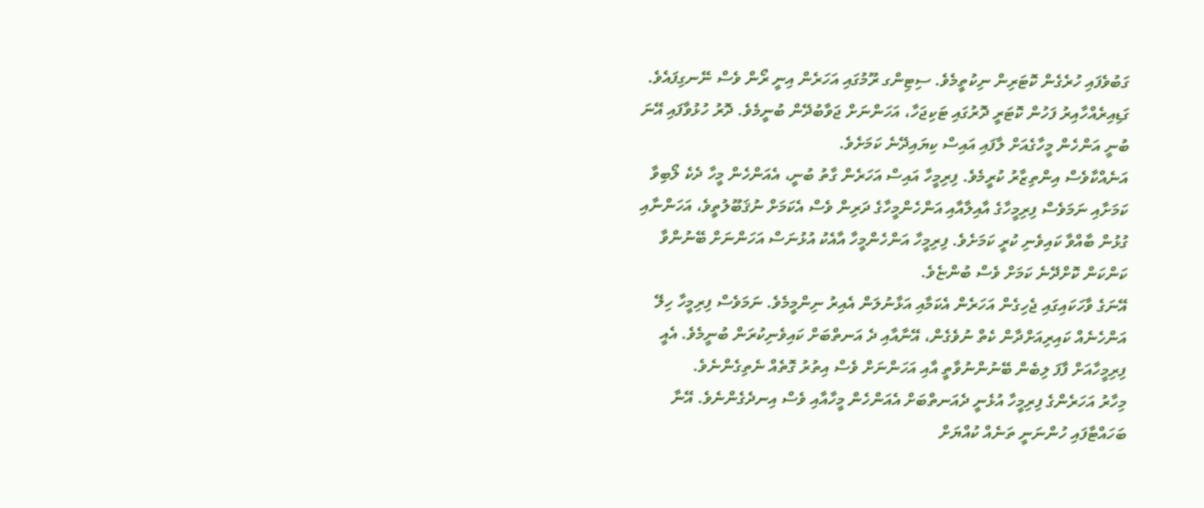ގަބުވެފައި ހުރެގެން ކޮޓަރިން ނިކުތީމެވެ. ސިޓިންގ ރޫމުގައި އަހަރެން އިނީ ރޯން ވެސް ނޭނގިފައެވެ. ގަޑިއިރެއްހާއިރު ފަހުން ކޮޓަރީ ދޮރުގައި ޓަކިޖަހާ، އަހަންނަށް ޖަވާބުދޭން ބުނީމެވެ. ދޮރު ހުޅުވާފައި އޭނަ ބުނީ އަންހެން މީހާގެއަށް ލާފައި އައިސް ކިޔައިދޭނެ ކަމަށެވެ.
އަނެއްކާވެސް އިންތިޒާރު ކުރީމެވެ. ފިރިމީހާ އައިސް އަހަރެން ގާތު ބުނީ، އެއަންހެން މީހާ ދެކެ ލޯބިވާ ކަމަށާއި ނަމަވެސް ފިރިމީހާގެ އާއިލާއާއި އަންހެންމީހާގެ ދަރިން ވެސް އެކަމަށް ނުޤަބޫލުތީވެ، އަހަންނާއި ގުޅުން ބާއްވާ ކައިވެނި ކުރީ ކަމަށެވެ. ފިރިމީހާ އަންހެންމީހާ އާއެކު އުޅުނަސް އަހަންނަށް ބޭނުންވާ ކަންކަން ކޮށްދޭނެ ކަމަށް ވެސް ބުންޏެވެ.
އޭނަގެ ވާހަކައިގައި ޖެހިގެން އަހަރެން އެކަމާއި އަޅާނުލަން އެއިރު ނިންމީމެވެ. ނަމަވެސް ފިރިމީހާ ހިލޭ އަންހެނެއް ކައިރިއަށްދާން ކެތް ނުވެގެން، އޭނާއާއި ދެ އަނތްބަށް ކައިވެނިކުރަން ބުނީމެވެ. އެއީ ފިރިމީހާއަށް ފާފަ ލިބެން ބޭނުންނުވާތީ އާއި އަހަންނަށް ވެސް އިތުރު ގޮތެއް ނެތިގެންނެވެ.
މިހާރު އަހަރެންގެ ފިރިމީހާ އުޅެނީ ދެއަނތްބަށް އެއަންހެން މީހާއާއި ވެސް އިނދެގެންނެވެ. އޭނާ ބަހައްޓާފައި ހުންނަނީ ތަނެއް ކުއްޔަށް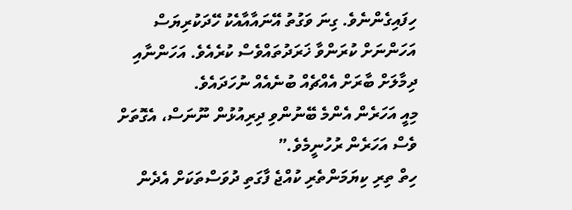ހިފައިގެންނެވެ. ގިނަ ވަގުތު އޭނައާއާއެކު ހޭދަކުރިޔަސް އަހަންނަށް ކުރަންވާ ޚަރަދުތައްވެސް ކުރެއެވެ. އަހަންނާއި ދިމާލަށް ބާރަށް އެއްޗެއް ބުނެއެއް ނުހަދައެވެ.
މިއީ އަހަރެން އެންމެ ބޭނުންވި ދިރިއުޅުން ނޫނަސް، އެގޮތަށް ވެސް އަހަރެން ރުހުނީމެވެ.”
ހިތް ތިރި ކިޔަމަންތެރި ކުއްޖެ ފާގަތި ދުވަސްތަކަށް އެދެން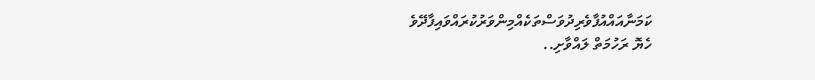ކަމަނާއައްއުފާވެރިދުވަސްތަކެއްމިންވަރުކުރައްވައިފާދޭވެ
ހެޔޮ ރަހުމަތް ލައްވާށި..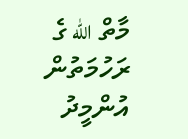މާތް الله ގެ ރަހުމަތުން އުންމީދު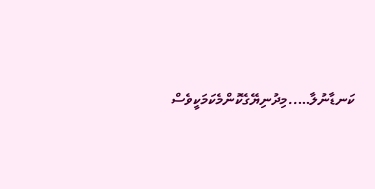ކަނޑާނުލާ…..މިދުނިޔޭގެކޮންމެކަމަކީވެސް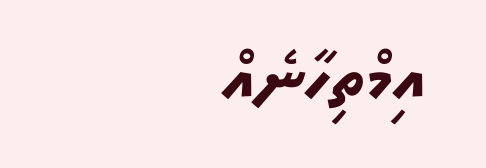އިމްތިހާނެއް